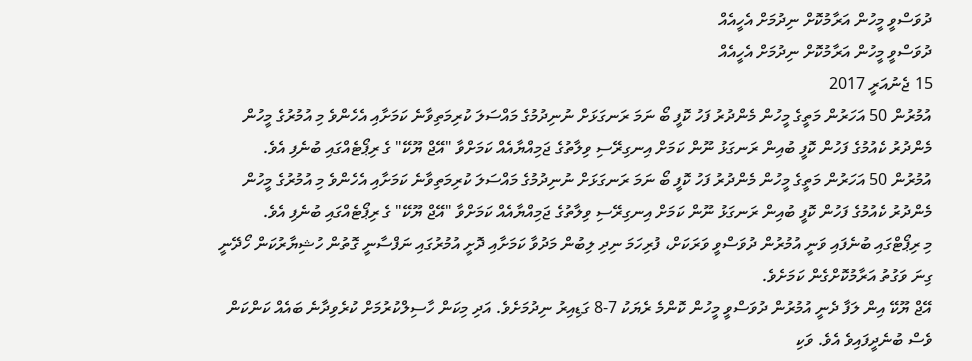ދުވަސްވީ މީހުން އަރާމުކޮށް ނިދުމަށް އެހީއެއް
ދުވަސްވީ މީހުން އަރާމުކޮށް ނިދުމަށް އެހީއެއް
15 ޖެނުއަރީ 2017
އުމުރުން 50 އަހަރުން މަތީގެ މީހުން މެންދުރު ފަހު ކޮފީ ބޯ ނަމަ ރަނގަޅަށް ނުނިދުމުގެ މައްސަލަ ކުރިމަތިވާނެ ކަމަށާއި އެހެންވެ މި އުމުރުގެ މީހުން މެންދުރު ކެއުމުގެ ފަހުން ކޮފީ ބުއިން ރަނގަޅު ނޫން ކަމަށް އިނގިރޭސި ވިލާތުގެ ޖަމިއްޔާއެއް ކަމަށްވާ "އޭޖް ޔޫކޭ" ގެ ރިޕޯޓެއްގައި ބުނެފި އެވެ.
އުމުރުން 50 އަހަރުން މަތީގެ މީހުން މެންދުރު ފަހު ކޮފީ ބޯ ނަމަ ރަނގަޅަށް ނުނިދުމުގެ މައްސަލަ ކުރިމަތިވާނެ ކަމަށާއި އެހެންވެ މި އުމުރުގެ މީހުން މެންދުރު ކެއުމުގެ ފަހުން ކޮފީ ބުއިން ރަނގަޅު ނޫން ކަމަށް އިނގިރޭސި ވިލާތުގެ ޖަމިއްޔާއެއް ކަމަށްވާ "އޭޖް ޔޫކޭ" ގެ ރިޕޯޓެއްގައި ބުނެފި އެވެ.
މި ރިޕޯޓްގައި ބުނެފައި ވަނީ އުމުރުން ދުވަސްވީ ވަރަކަށް، ފުރިހަމަ ނިދި ލިބުން މަދުވާ ކަމަށާއި ދޮށީ އުމުރުގައި ނަފްސާނީ ގޮތުން ހުޝިޔާރުކަން ހޯދޭނީ ގިނަ ވަގުތު އަރާމުކޮށްގެން ކަމަށެވެ.
އޭޖް ޔޫކޭ އިން ލަފާ ދެނީ އުމުރުން ދުވަސްވީ މީހުން ކޮންމެ ރެޔަކު 7-8 ގަޑިއިރު ނިދުމަށެވެ. އަދި މިކަން ހާސިލްކުރުމަށް ކުރެވިދާނެ ބައެއް ކަންކަން ވެސް ބުނެދީފައިވެ އެވެ. ވަކި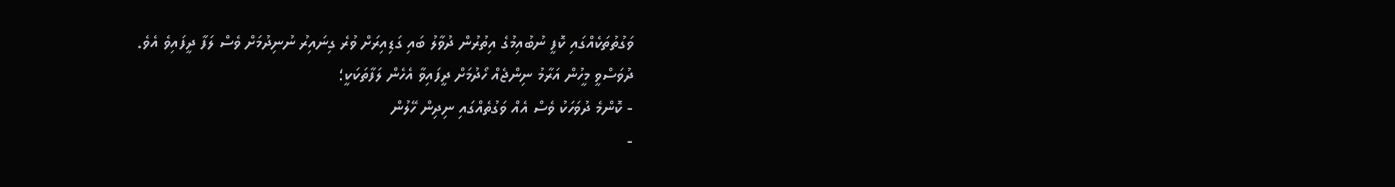ވަގުތުތަކެއްގައި ކޮފީ ނުބުއިމުގެ އިތުރުން ދުވާލު ބައި ގަޑިއިރަށް ވުރެ ގިނައިރު ނުނިދުމަށް ވެސް ލަފާ ދީފައިވެ އެވެ.
ދުވަސްވީ މީހުން އަރާމު ނިންޖެއް ހޯދުމަށް ދީފައިވާ އެހެން ލަފާތަކަކީ؛
- ކޮންމެ ދުވަހަކު ވެސް އެއް ވަގުތެއްގައި ނިދިން ހޭލުން
-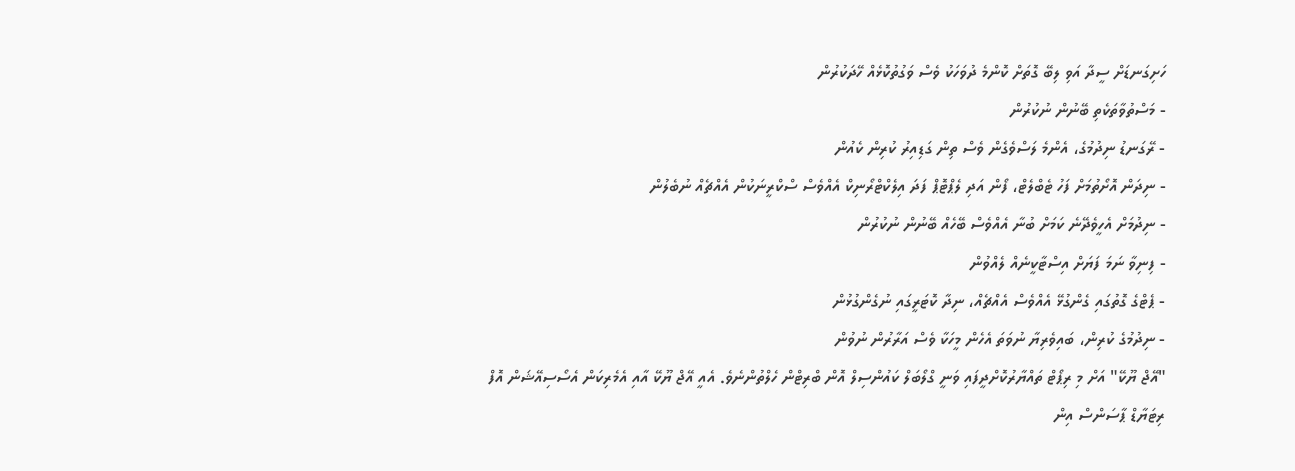ހަށިގަނޑަށް ސީދާ އަވި ލިބޭ ގޮތަށް ކޮންމެ ދުވަހަކު ވެސް ވަގުތުކޮޅެއް ހޭދަކުރުން
- މަސްތުވާތަކެތި ބޭނުން ނުކުރުން
- ރޭގަނޑު ނިދުމުގެ، އެންމެ ލަސްވެގެން ވެސް ތިން ގަޑިއިރު ކުރިން ކެއުން
- ނިދަން އޮށޯތުމަށް ފަހު ޓެބްލެޓް، ފޯން އަދި ލެޕްޓޮޕް ފަދަ އިލެކްޓްރޯނިކް އެއްވެސް ސްކްރީނަކުން އެއްޗެއް ނުބެލުން
- ނިދުމަށް އެހީވެދޭނެ ކަމަށް ބުނާ އެއްވެސް ބޭހެއް ބޭނުން ނުކުރުން
- ފިނިވާ ނަމަ ފަޔަށް އިސްޓާކީނެއް ލެއްވުން
- ޕެޓްގެ ގޮތުގައި ގެންގުޅޭ އެއްވެސް އެއްޗެއް، ނިދާ ކޮޓަރީގައި ނުގެންގުޅުން
- ނިދުމުގެ ކުރިން، ބައިވެރިޔާ ނުވަތަ އެހެން މީހަކާ ވެސް އަރާރުން ނުވުން
"އޭޖް ޔޫކޭ" އަށް މި ރިޕޯޓް ތައްޔާރުކޮށްދީފައި ވަނީ ގްލޯބަލް ކައުންސިލް އޮން ބްރިޓްން ހެލްތުންނެވެ. އެއީ އޭޖް ޔޫކޭ އާއި އެމެރިކަން އެސޯސިއޭޝަން އޮފް ރިޓަޔާޑް ޕާސަންސް އިން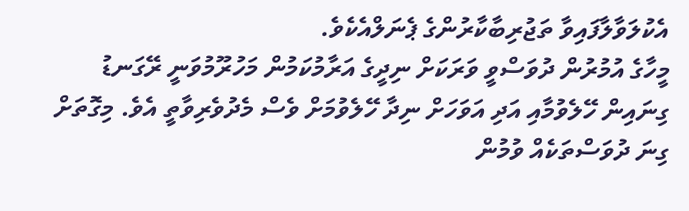އެކުލަވާލާފައިވާ ތަޖުރިބާކާރުންގެ ޕެނަލްއެކެވެ.
މީހާގެ އުމުރުން ދުވަސްވީ ވަރަކަށް ނިދީގެ އަރާމުކަމުން މަހުރޫމުވަނީ ރޭގަނޑު ގިނައިން ހޭލެވުމާއި އަދި އަވަހަށް ނިދާ ހޭލެވުމަށް ވެސް މެދުވެރިވާތީ އެވެ. މިގޮތަށް ގިނަ ދުވަސްތަކެއް ވުމުން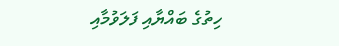ހިތުގެ ބައްޔާއި ފަލަވުމާއި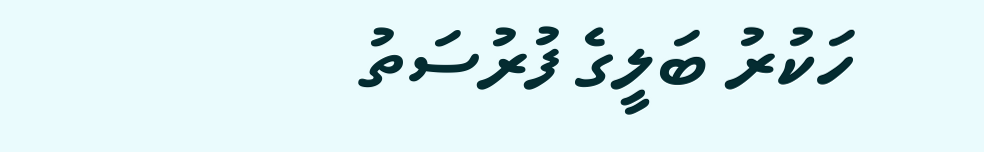ހަކުރު ބަލީގެ ފުރުސަތު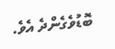ބޮޑުވެގެންދެ އެވެ.